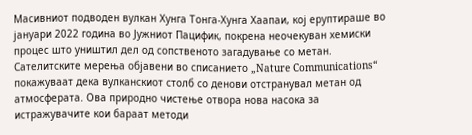Масивниот подводен вулкан Хунга Тонга-Хунга Хаапаи, кој еруптираше во јануари 2022 година во Јужниот Пацифик, покрена неочекуван хемиски процес што уништил дел од сопственото загадување со метан. Сателитските мерења објавени во списанието „Nature Communications“ покажуваат дека вулканскиот столб со денови отстранувал метан од атмосферата. Ова природно чистење отвора нова насока за истражувачите кои бараат методи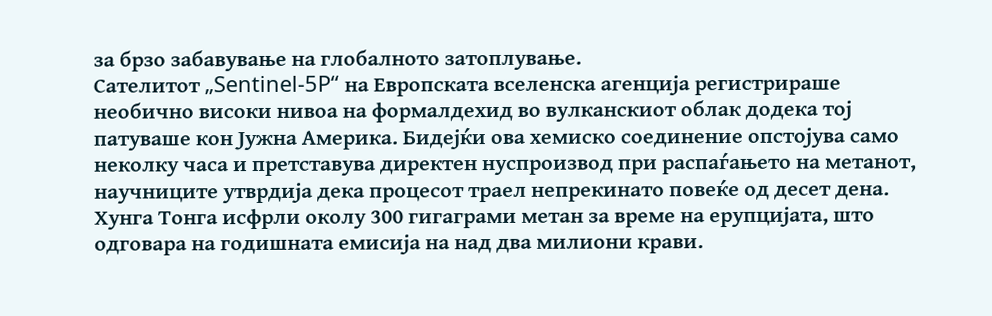за брзо забавување на глобалното затоплување.
Сателитот „Sentinel-5P“ на Европската вселенска агенција регистрираше необично високи нивоа на формалдехид во вулканскиот облак додека тој патуваше кон Јужна Америка. Бидејќи ова хемиско соединение опстојува само неколку часа и претставува директен нуспроизвод при распаѓањето на метанот, научниците утврдија дека процесот траел непрекинато повеќе од десет дена.
Хунга Тонга исфрли околу 300 гигаграми метан за време на ерупцијата, што одговара на годишната емисија на над два милиони крави.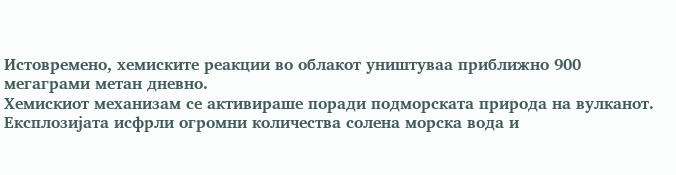Истовремено, хемиските реакции во облакот уништуваа приближно 900 мегаграми метан дневно.
Хемискиот механизам се активираше поради подморската природа на вулканот. Експлозијата исфрли огромни количества солена морска вода и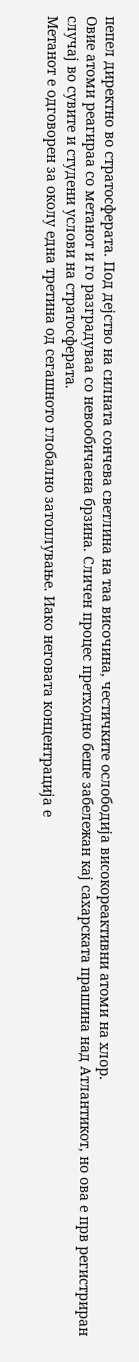пепел директно во стратосферата. Под дејство на силната сончева светлина на таа височина, честичките ослободија високореактивни атоми на хлор.
Овие атоми реагираа со метанот и го разградуваа со невообичаена брзина. Сличен процес претходно беше забележан кај сахарската прашина над Атлантикот, но ова е прв регистриран случај во сувите и студени услови на стратосферата.
Метанот е одговорен за околу една третина од сегашното глобално затоплување. Иако неговата концентрација е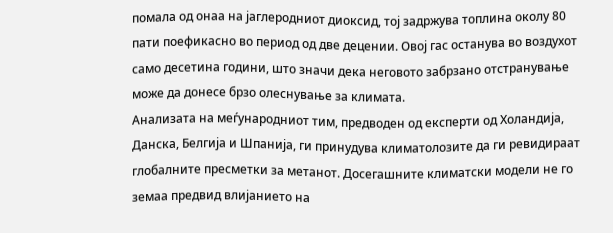помала од онаа на јаглеродниот диоксид, тој задржува топлина околу 80 пати поефикасно во период од две децении. Овој гас останува во воздухот само десетина години, што значи дека неговото забрзано отстранување може да донесе брзо олеснување за климата.
Анализата на меѓународниот тим, предводен од експерти од Холандија, Данска, Белгија и Шпанија, ги принудува климатолозите да ги ревидираат глобалните пресметки за метанот. Досегашните климатски модели не го земаа предвид влијанието на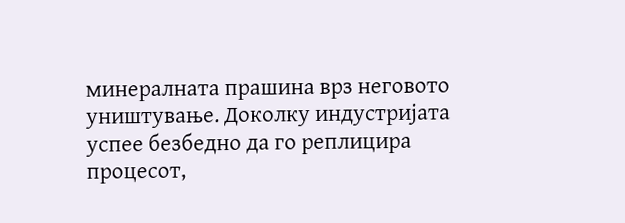минералната прашина врз неговото уништување. Доколку индустријата успее безбедно да го реплицира процесот,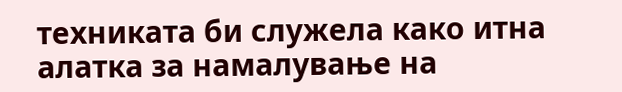техниката би служела како итна алатка за намалување на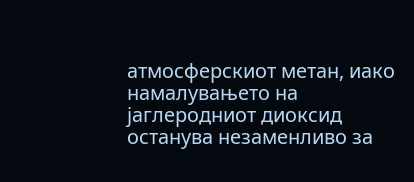атмосферскиот метан, иако намалувањето на јаглеродниот диоксид останува незаменливо за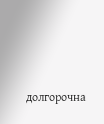долгорочна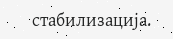стабилизација.